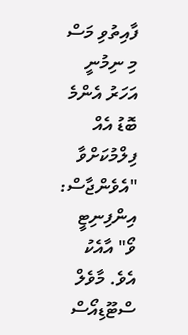ފާއިތުވި މަސް މި ނިމުނީ އަހަރު އެންމެ ބޮޑު އެއް ފިލްމުކަށްވާ "އެވެންޖާސް: އިންފިނިޓީ ވޯ" އާއެކު އެވެ. މާވެލް ސްޓޫޑިއޯސް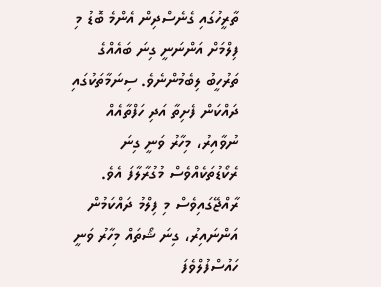ތާރީހުގައި ގެނެސްދިން އެންމެ ބޮޑު މި ފިލްމަށް އަންނަނީ ގިނަ ބައެއްގެ ތަރުހީބު ލިބެމުންނެވެ. ސިނަމާތަކުގައި ދައްކަން ފެށިތާ އަދި ހަފްތާއެއް ނުވާއިރު، މިހާރު ވަނީ ގިނަ ރެކޯޑުތަކެއްވެސް މުގުރާލާފަ އެވެ. ރާއްޖޭގައިވެސް މި ފިލްމު ދައްކަމުން އަންނައިރު، ގިނަ ޝޯތައް މިހާރު ވަނީ ހައުސްފުލްވެފަ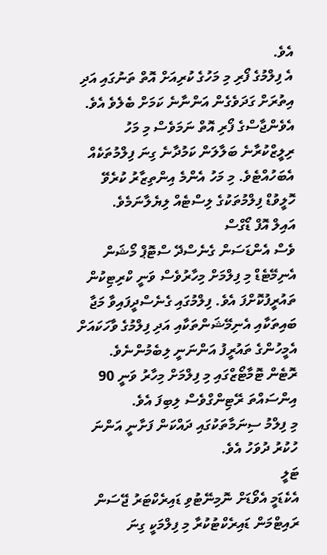އެވެ.
އެ ފިލްމުގެ ފޯރި މި މަހުގެ ކުރިއަށް އޮތް ތަނުގައި އަދި އިތުރަށް ގަދަވެގެން އަންނާނެ ކަމަށް ބެލެވެ އެވެ. އެވެންޖާސްގެ ފޯރި އޮތް ނަމަވެސް މި މަހު ރިލީޒްކުރާނެ ބަލާލަން ކަމުދާނެ ގިނަ ފިލްމުތަކެއް އެބަހުއްޓެވެ. މި މަހު އެންމެ އިންތިޒާރު ކުރެވޭ ހޮލީވުޑް ފިލްމުތަކުގެ ލިސްޓެއް ލިޔެލާނަމެވެ.
އައިލް އޮފް ޑޯގްސް
ވެސް އެންޑަސަން ގެނެސްދޭ ސްޓޮޕް މޯޝަން އެނިމޭޓެޑް މި ފިލްމަށް މިހާރުވެސް ވަނީ ކްރިޓިކުން ތައުރީފުކޮށްފަ އެވެ. ފިލްމުގައި ގެނެސްދީފައިވާ މަޖާ ބައިތަކާއި އެނިމޭޝަންތަކާއި އަދި ފިލްމުގެ ވާހަކައަށް އެމީހުންގެ ތައުރީފު އަންނަނީ ލިބެމުންނެވެ. ރޮޓެން ޓޮމާޓޯޒްގައި މި ފިލްމަށް މިހާރު ވަނީ 90 އިންސައްތަ ރޭޓިންގްވެސް ލިބިފަ އެވެ.
މި ފިލްމު ސިނަމާތަކުގައި ދައްކަން ފަށާނީ އަންނަ ހުކުރު ދުވަހު އެވެ.
ޓަލީ
އެކެޑަމީ އެވޯޑަށް ނޮމިނޭޓުވި ޑައިރެކްޓަރު ޖޭސަން ރައިޓްމަން ޑައިރެކްޓުކުރާ މި ފިލްމަކީ ގިނަ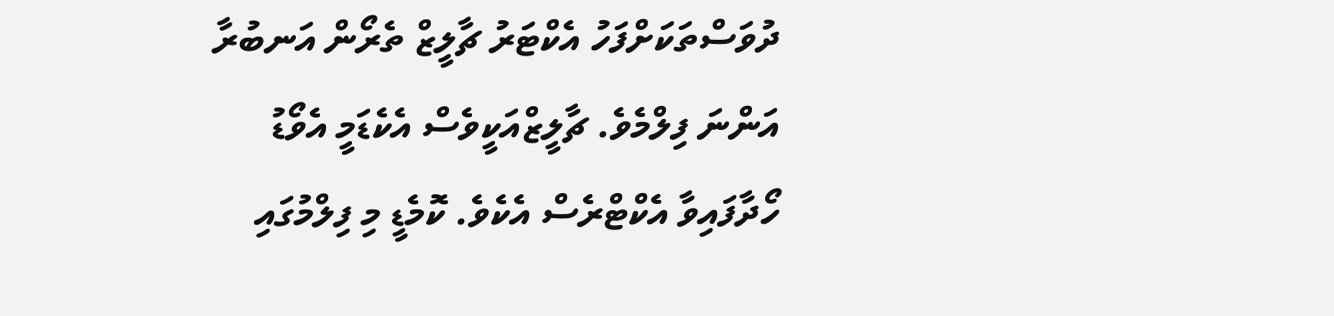ދުވަސްތަކަށްފަހު އެކްޓަރު ޗާލީޒް ތެރޯން އަނބުރާ އަންނަ ފިލްމެވެ. ޗާލީޒްއަކީވެސް އެކެޑަމީ އެވޯޑު ހޯދާފައިވާ އެކްޓްރެސް އެކެވެ. ކޮމެޑީ މި ފިލްމުގައި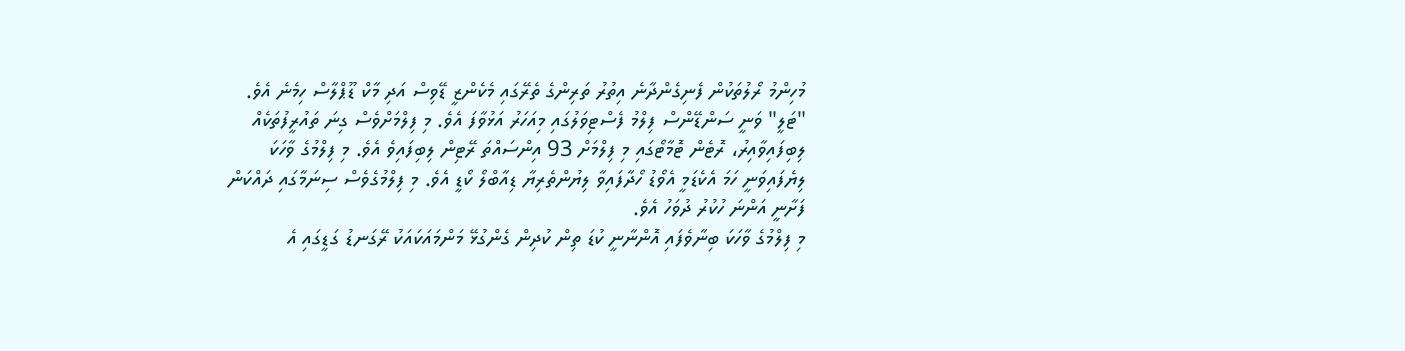މުހިންމު ރޯލުތަކުން ފެނިގެންދާނެ އިތުރު ތަރިންގެ ތެރޭގައި މެކެންޒީ ޑޭވިސް އަދި މާކް ޑޫޕްލާސް ހިމެނެ އެވެ.
"ޓަލީ" ވަނީ ސަންޑޭންސް ފިލްމު ފެސްޓިވަލުގައި މިއަހަރު އަޅުވާފަ އެވެ. މި ފިލްމަށްވެސް ގިނަ ތައުރީފުތަކެއް ލިބިފައިވާއިރު، ރޮޓެން ޓޮމާޓޯގައި މި ފިލްމަށް 93 އިންސައްތަ ރޭޓިން ލިބިފައިވެ އެވެ. މި ފިލްމުގެ ވާހަކަ ލިޔެފައިވަނީ ހަމަ އެކެޑަމީ އެވޯޑު ހޯދާފައިވާ ލިޔުންތެރިޔާ ޑިއާބްލޯ ކޯޑީ އެވެ. މި ފިލްމުގެވެސް ސިނަމާގައި ދައްކަން ފަށާނީ އަންނަ ހުކުރު ދުވަހު އެވެ.
މި ފިލްމުގެ ވާހަކަ ބިނާވެފައި އޮންނާނީ ކުޑަ ތިން ކުދިން ގެންގުޅޭ މަންމައަކައަކު ރޭގަނޑު ގަޑީގައި އެ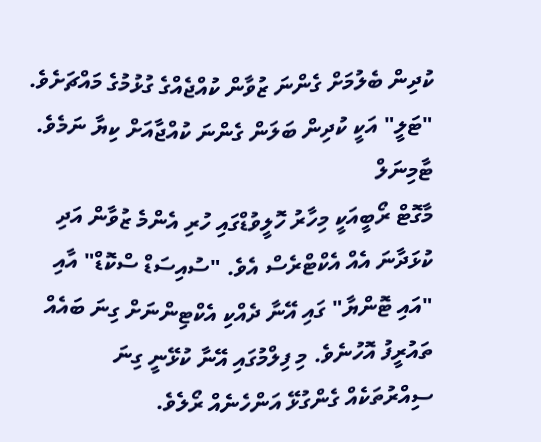ކުދިން ބެލުމަށް ގެންނަ ޒުވާން ކުއްޖެއްގެ ގުޅުމުގެ މައްޗަށެވެ. "ޓަލީ" އަކީ ކުދިން ބަލަން ގެންނަ ކުއްޖާއަށް ކިޔާ ނަމެވެ.
ޓާމިނަލް
މާގޮޓް ރޯބީއަކީ މިހާރު ހޮލީވުޑްގައި ހުރި އެންމެ ޒުވާން އަދި ކުޅަދާނަ އެއް އެކްޓްރެސް އެވެ. "ސުއިސަޑް ސްކޮޑް" އާއި "އައި ޓޮންޔާ" ގައި އޭނާ ދެއްކި އެކްޓިންނަށް ގިނަ ބައެއް ތައުރީފު އޮހުނެވެ. މި ފިލްމުގައި އޭނާ ކުޅޭނީ ގިނަ ސިއްރުތަކެއް ގެންގުޅޭ އަންހެނެއް ރޯލެވެ.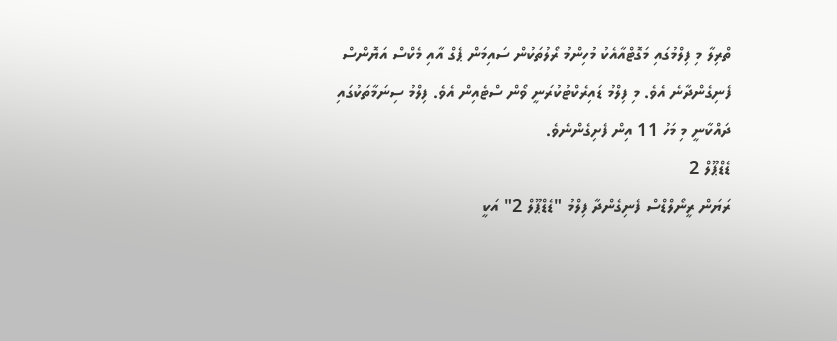ތްރިލާ މި ފިލްމުގައި މަގޮޓްއާއެކު މުހިންމު ރޯލުތަކުން ސައިމަން ޕެގް އާއި މެކްސް އަޔޮންސް ފެނިގެންދާނެ އެވެ. މި ފިލްމު ޑައިރެކްޓުކުރަނީ ވޯން ސްޓެއިން އެވެ. ފިލްމު ސިނަމާތަކުގައި ދައްކާނީ މި މަހު 11 އިން ފެށިގެންނެވެ.
ޑެޑްޕޫލް 2
ރަޔަން ރީނޯލްޑްސް ފެނިގެންދާ ފިލްމު "ޑެޑްޕޫލް 2" އަކީ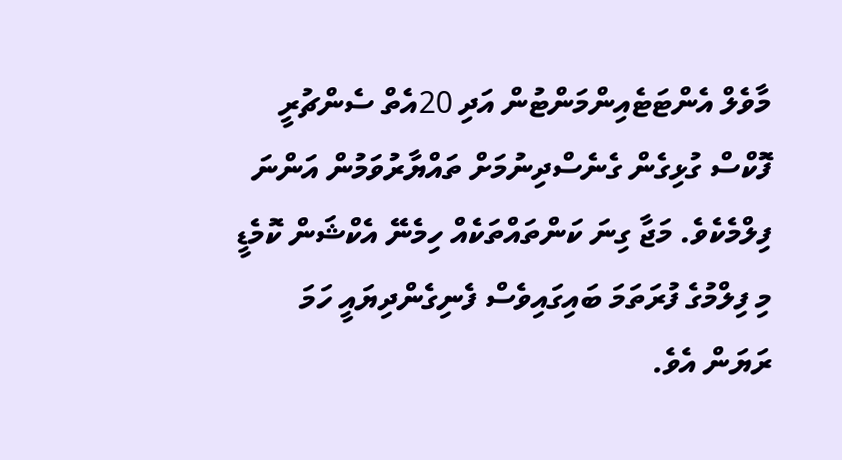މާވެލް އެންޓަޓެއިންމަންޓުން އަދި 20އެތް ސެންޗުރީ ފޮކްސް ގުޅިގެން ގެނެސްދިނުމަށް ތައްޔާރުވަމުން އަންނަ ފިލްމެކެވެ. މަޖާ ގިނަ ކަންތައްތަކެއް ހިމެނޭ އެކްޝަން ކޮމެޑީ މި ފިލްމުގެ ފުރަތަމަ ބައިގައިވެސް ފެނިގެންދިޔައީ ހަމަ ރަޔަން އެވެ.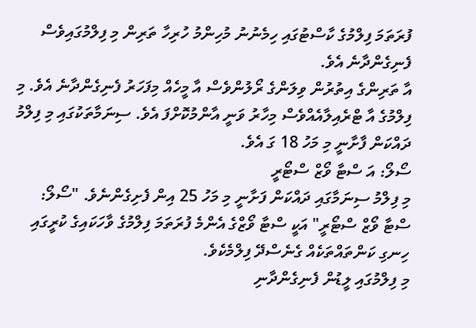ފުރަތަމަ ފިލްމުގެ ކާސްޓުގައި ހިމެނުނު މުހިންމު ހުރިހާ ތަރިން މި ފިލްމުގައިވެސް ފެނިގެންދާނެ އެވެ.
އާ ތަރިންގެ އިތުރުން ވިލަންގެ ރޯލުންވެސް އާ މީހެއް މިފަހަރު ފެނިގެންދާނެ އެވެ. މި ފިލްމުގެ އާ ޓްރެއިލާއެއްވެސް މިހާރު ވަނީ އާންމުކޮށްފަ އެވެ. ސިނަމާތަކުގައި މި ފިލްމު ދައްކަން ފާށާނީ މި މަހު 18 ގަ އެވެ.
ސޯލޯ: އަ ސްޓާ ވޯޒް ސްޓޯރީ
މި ފިލްމު ސިނަމާގައި ދައްކަން ފަށާނީ މި މަހު 25 އިން ފެށިގެންނެވެ. "ސޯލޯ: ސްޓާ ވޯޒް ސްޓޯރީ" އަކީ ސްޓާ ވޯޒްގެ އެންމެ ފުރަތަމަ ފިލްމުގެ ވާހަކައިގެ ކުރީގައި ހިނގި ކަންތައްތަކެއް ގެނެސްދޭ ފިލްމެކެވެ.
މި ފިލްމުގައި ލީޑުން ފެނިގެންދާނި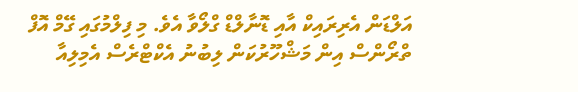އަލްޑަން އެރިރައިކް އާއި ޑޮނާލްޑް ގްލޯވާ އެވެ. މި ފިލްމުގައި ގޭމް އޮފް ތްރޯންސް އިން މަޝްހޫރުކަން ލިބުނު އެކްޓްރެސް އެމިލިއާ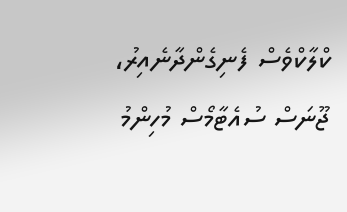ކްލާކްވެސް ފެނިގެންދާނެއިރު، ޖޫނަސް ސުއެޓާމޯސް މުހިންމު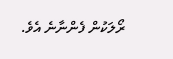ރޯލަކުން ފެންނާނެ އެވެ.